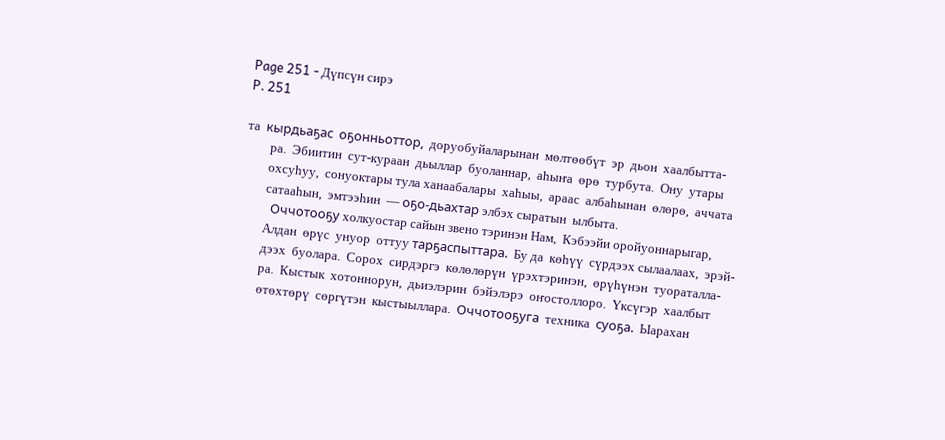Page 251 - Дүпсүн сирэ
P. 251

та  кырдьаҕас  оҕонньоттор,  доруобуйаларынан  мөлтөөбүт  эр  дьон  хаалбытта-
        ра.  Эбиитин  сут-кураан  дьыллар  буоланнар,  аһыҥа  өрө  турбута.  Ону  утары
        охсуһуу,  сонуоктары тула ханаабалары  хаһыы,  араас  албаһынан  өлөрө,  аччата
        сатааһын,  эмтээһин  — оҕо-дьахтар элбэх сыратын  ылбыта.
          Оччотооҕу холкуостар сайын звено тэринэн Нам,  Кэбээйи оройуоннарыгар,
        Алдан  өрүс  унуор  оттуу тарҕаспыттара.  Бу да  көһүү  сүрдээх сылаалаах,  эрэй-
        дээх  буолара.  Сорох  сирдэргэ  көлөлөрүн  үрэхтэринэн,  өрүһүнэн  туораталла-
        ра.  Кыстык  хотоннорун,  дьиэлэрин  бэйэлэрэ  оҥостоллоро.  Үксүгэр  хаалбыт
        өтөхтөрү  сөргүтэн  кыстыыллара.  Оччотооҕуга  техника  суоҕа.  Ыарахан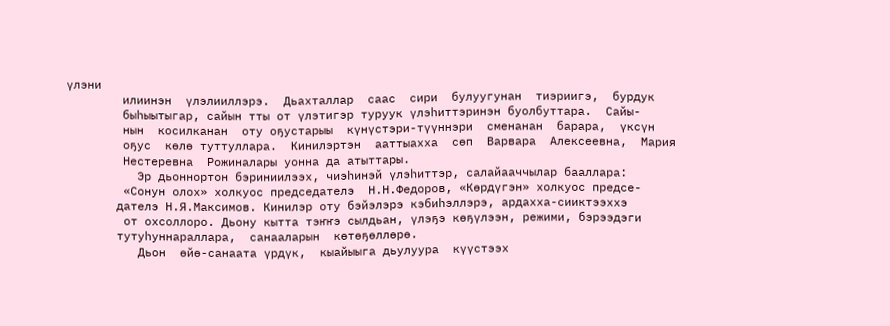үлэни
        илиинэн  үлэлииллэрэ.  Дьахталлар  саас  сири  булуугунан  тиэриигэ,  бурдук
        быһыытыгар, сайын тты от үлэтигэр туруук үлэһиттэринэн буолбуттара.  Сайы-
        нын  косилканан  оту оҕустарыы  күнүстэри-түүннэри  сменанан  барара,  үксүн
        оҕус  көлө туттуллара.  Кинилэртэн  ааттыахха  сөп  Варвара  Алексеевна,  Мария
        Нестеревна  Рожиналары уонна да атыттары.
          Эр дьоннортон бэриниилээх, чиэһинэй үлэһиттэр, салайааччылар бааллара:
        «Сонун олох» холкуос председателэ  Н.Н.Федоров, «Көрдүгэн» холкуос предсе-
       дателэ Н.Я.Максимов. Кинилэр оту бэйэлэрэ кэбиһэллэрэ, ардахха-сииктээххэ
        от охсоллоро. Дьону кытта тэҥҥэ сылдьан, үлэҕэ көҕүлээн, режими, бэрээдэги
       тутуһуннараллара,  санааларын  көтөҕөллөрө.
          Дьон  өйө-санаата үрдүк,  кыайыыга дьулуура  күүстээх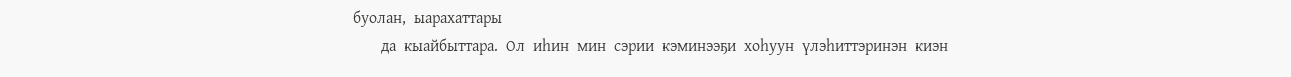буолан,  ыарахаттары
       да  кыайбыттара.  Ол  иһин  мин  сэрии  кэминээҕи  хоһуун  үлэһиттэринэн  киэн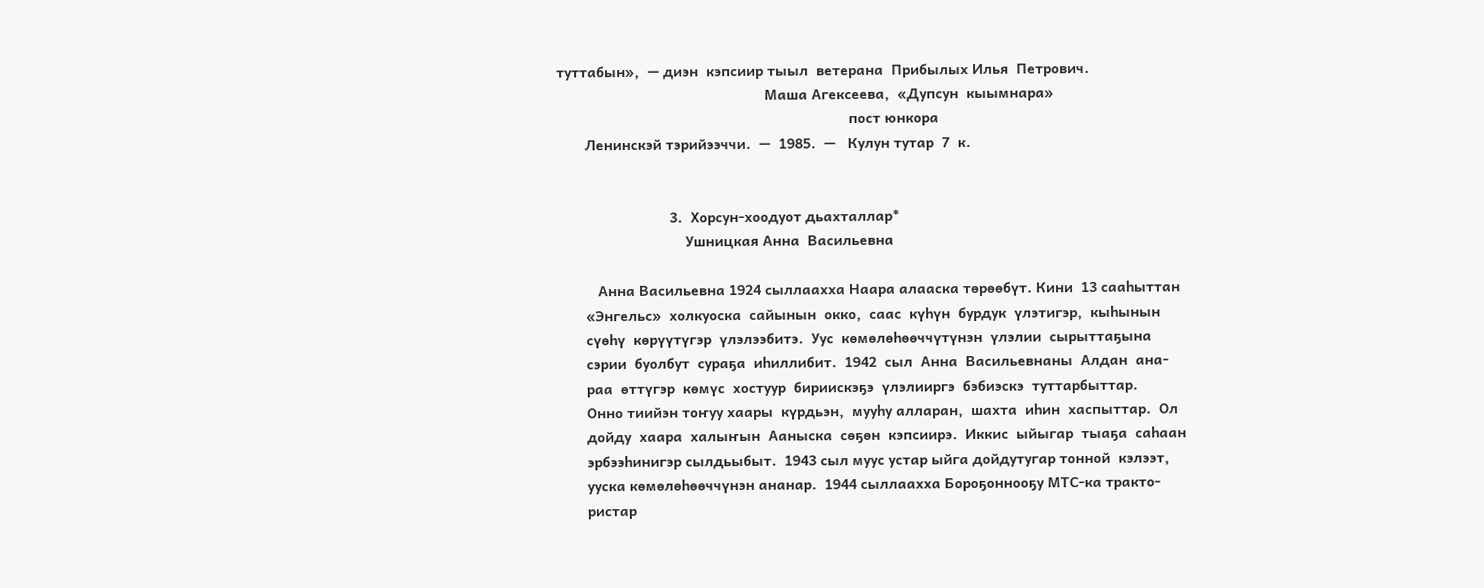туттабын»,  — диэн  кэпсиир тыыл  ветерана  Прибылых Илья  Петрович.
                                                    Маша Агексеева,  «Дупсун  кыымнара»
                                                                         пост юнкора
       Ленинскэй тэрийээччи.  —  1985.  —   Кулун тутар  7  к.


                            3.  Хорсун-хоодуот дьахталлар*
                                Ушницкая Анна  Васильевна

          Анна Васильевна 1924 сыллаахха Наара алааска төрөөбүт. Кини  13 сааһыттан
       «Энгельс»  холкуоска  сайынын  окко,  саас  күһүн  бурдук  үлэтигэр,  кыһынын
       сүөһү  көрүүтүгэр  үлэлээбитэ.  Уус  көмөлөһөөччүтүнэн  үлэлии  сырыттаҕына
       сэрии  буолбут  сураҕа  иһиллибит.  1942  сыл  Анна  Васильевнаны  Алдан  ана-
       раа  өттүгэр  көмүс  хостуур  бириискэҕэ  үлэлииргэ  бэбиэскэ  туттарбыттар.
       Онно тиийэн тоҥуу хаары  күрдьэн,  мууһу алларан,  шахта  иһин  хаспыттар.  Ол
       дойду  хаара  халыҥын  Ааныска  сөҕөн  кэпсиирэ.  Иккис  ыйыгар  тыаҕа  саһаан
       эрбээһинигэр сылдьыбыт.  1943 сыл муус устар ыйга дойдутугар тонной  кэлээт,
       ууска көмөлөһөөччүнэн ананар.  1944 сыллаахха Бороҕоннооҕу МТС-ка тракто-
       ристар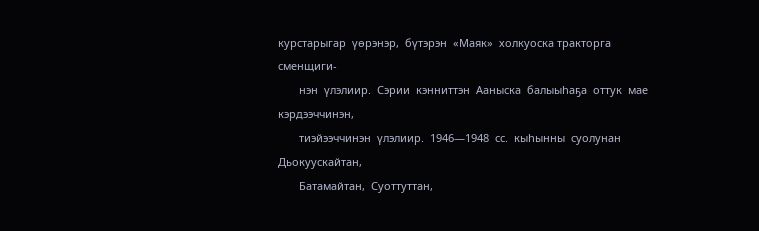курстарыгар  үөрэнэр,  бүтэрэн  «Маяк»  холкуоска тракторга  сменщиги-
       нэн  үлэлиир.  Сэрии  кэнниттэн  Ааныска  балыыһаҕа  оттук  мае  кэрдээччинэн,
       тиэйээччинэн  үлэлиир.  1946—1948  сс.  кыһынны  суолунан  Дьокуускайтан,
       Батамайтан,  Суоттуттан,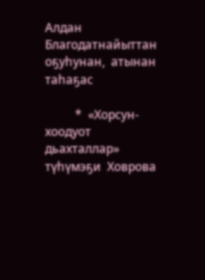Алдан  Благодатнайыттан  оҕуһунан,  атынан  таһаҕас

          *  «Хорсун-хоодуот дьахталлар» түһүмэҕи  Ховрова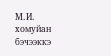М.И. хомуйан бэчээккэ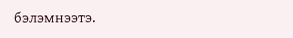бэлэмнээтэ.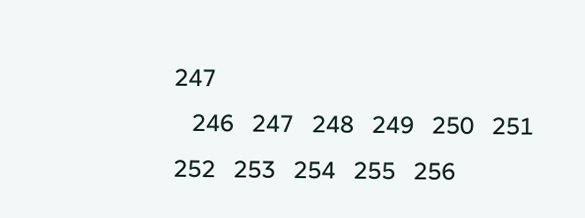247
   246   247   248   249   250   251   252   253   254   255   256